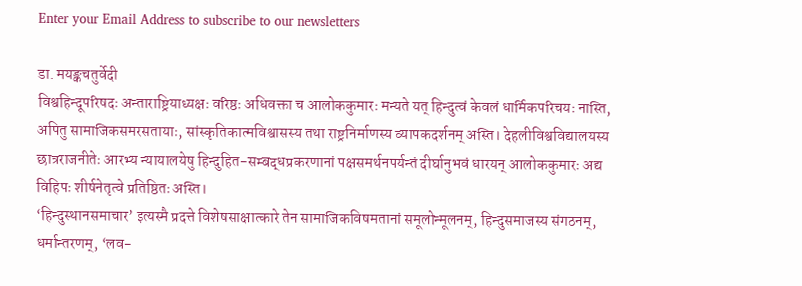Enter your Email Address to subscribe to our newsletters

डा. मयङ्कचतुर्वेदी
विश्वहिन्दूपरिषदः अन्ताराष्ट्रियाध्यक्षः वरिष्ठः अधिवक्ता च आलोककुमारः मन्यते यत् हिन्दुत्वं केवलं धार्मिकपरिचयः नास्ति, अपितु सामाजिकसमरसतायाः, सांस्कृतिकात्मविश्वासस्य तथा राष्ट्रनिर्माणस्य व्यापकदर्शनम् अस्ति। देहलीविश्वविद्यालयस्य छात्रराजनीतेः आरभ्य न्यायालयेषु हिन्दुहित-सम्बद्धप्रकरणानां पक्षसमर्थनपर्यन्तं दीर्घानुभवं धारयन् आलोककुमारः अद्य विहिपः शीर्षनेतृत्वे प्रतिष्ठितः अस्ति।
‘हिन्दुस्थानसमाचार’ इत्यस्मै प्रदत्ते विशेषसाक्षात्कारे तेन सामाजिकविषमतानां समूलोन्मूलनम्, हिन्दुसमाजस्य संगठनम्, धर्मान्तरणम्, ‘लव-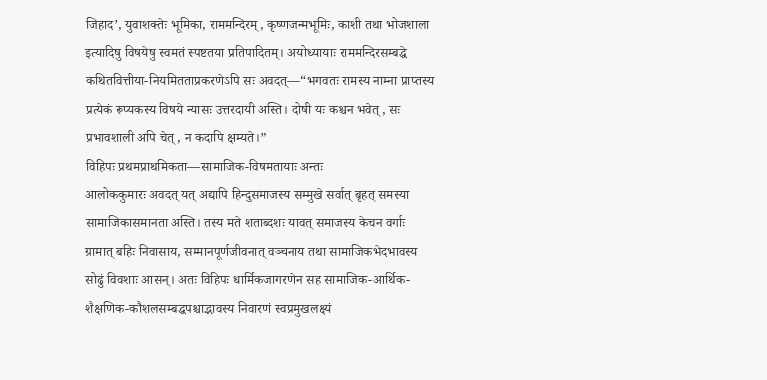जिहाद’, युवाशक्तेः भूमिका, राममन्दिरम्, कृष्णजन्मभूमिः, काशी तथा भोजशाला इत्यादिषु विषयेषु स्वमतं स्पष्टतया प्रतिपादितम्। अयोध्यायाः राममन्दिरसम्बद्धे कथितवित्तीया-नियमितताप्रकरणेऽपि सः अवदत्—“भगवतः रामस्य नाम्ना प्राप्तस्य प्रत्येकं रूप्यकस्य विषये न्यासः उत्तरदायी अस्ति। दोषी यः कश्चन भवेत्, सः प्रभावशाली अपि चेत्, न कदापि क्षम्यते।”
विहिपः प्रथमप्राथमिकता—सामाजिक-विषमतायाः अन्तः
आलोककुमारः अवदत् यत् अद्यापि हिन्दुसमाजस्य सम्मुखे सर्वात् बृहत् समस्या सामाजिकासमानता अस्ति। तस्य मते शताब्दशः यावत् समाजस्य केचन वर्गाः ग्रामात् बहिः निवासाय, सम्मानपूर्णजीवनात् वञ्चनाय तथा सामाजिकभेदभावस्य सोढुं विवशाः आसन्। अतः विहिपः धार्मिकजागरणेन सह सामाजिक-आर्थिक-शैक्षणिक-कौशलसम्बद्धपश्चाद्भावस्य निवारणं स्वप्रमुखलक्ष्यं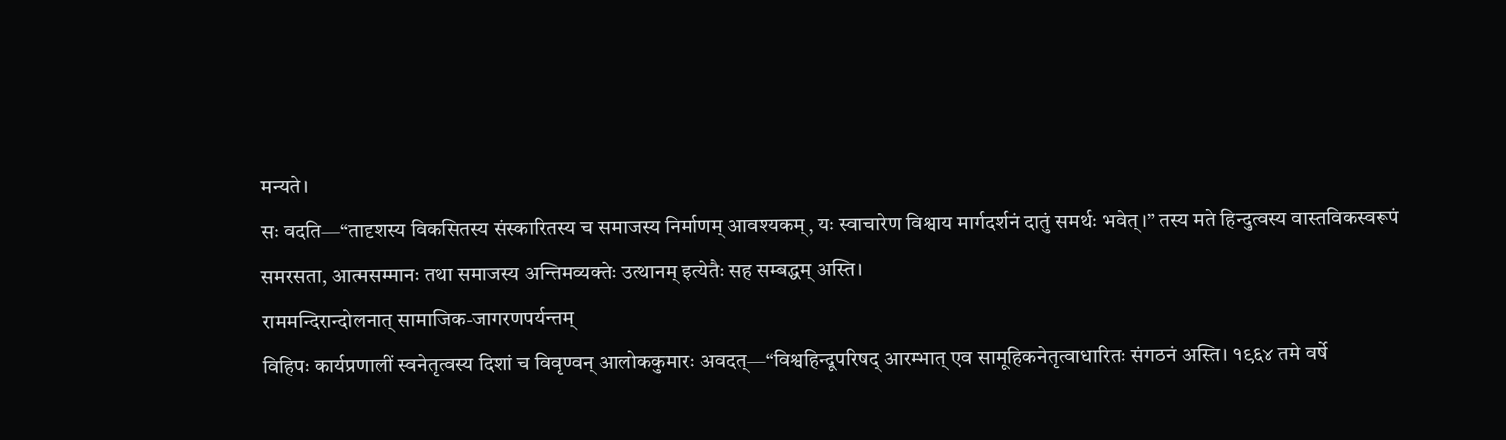मन्यते।
सः वदति—“तादृशस्य विकसितस्य संस्कारितस्य च समाजस्य निर्माणम् आवश्यकम्, यः स्वाचारेण विश्वाय मार्गदर्शनं दातुं समर्थः भवेत्।” तस्य मते हिन्दुत्वस्य वास्तविकस्वरूपं समरसता, आत्मसम्मानः तथा समाजस्य अन्तिमव्यक्तेः उत्थानम् इत्येतैः सह सम्बद्धम् अस्ति।
राममन्दिरान्दोलनात् सामाजिक-जागरणपर्यन्तम्
विहिपः कार्यप्रणालीं स्वनेतृत्वस्य दिशां च विवृण्वन् आलोककुमारः अवदत्—“विश्वहिन्दूपरिषद् आरम्भात् एव सामूहिकनेतृत्वाधारितः संगठनं अस्ति। १९६४ तमे वर्षे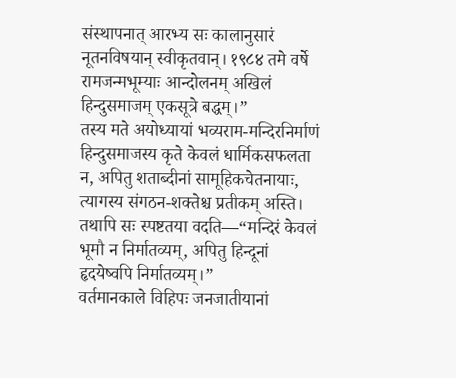संस्थापनात् आरभ्य सः कालानुसारं नूतनविषयान् स्वीकृतवान्। १९८४ तमे वर्षे रामजन्मभूम्याः आन्दोलनम् अखिलं हिन्दुसमाजम् एकसूत्रे बद्धम्।”
तस्य मते अयोध्यायां भव्यराम-मन्दिरनिर्माणं हिन्दुसमाजस्य कृते केवलं धार्मिकसफलता न, अपितु शताब्दीनां सामूहिकचेतनायाः, त्यागस्य संगठन-शक्तेश्च प्रतीकम् अस्ति। तथापि सः स्पष्टतया वदति—“मन्दिरं केवलं भूमौ न निर्मातव्यम्, अपितु हिन्दूनां हृदयेष्वपि निर्मातव्यम्।”
वर्तमानकाले विहिपः जनजातीयानां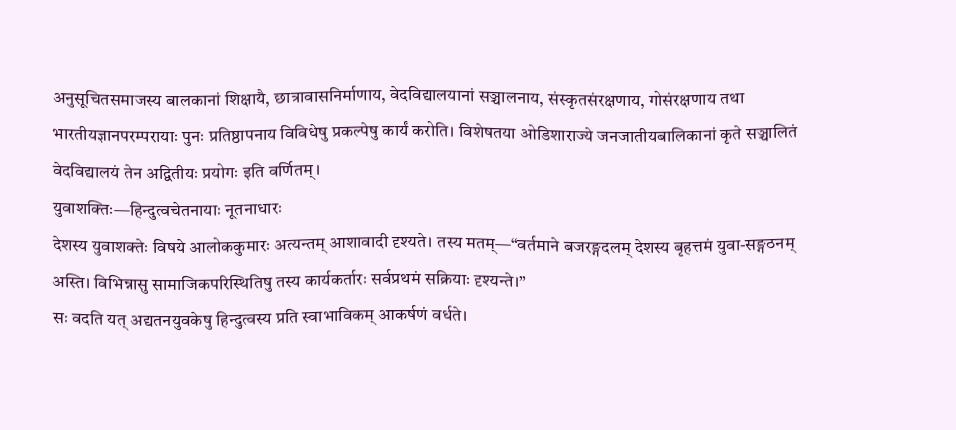अनुसूचितसमाजस्य बालकानां शिक्षायै, छात्रावासनिर्माणाय, वेदविद्यालयानां सञ्चालनाय, संस्कृतसंरक्षणाय, गोसंरक्षणाय तथा भारतीयज्ञानपरम्परायाः पुनः प्रतिष्ठापनाय विविधेषु प्रकल्पेषु कार्यं करोति। विशेषतया ओडिशाराज्ये जनजातीयबालिकानां कृते सञ्चालितं वेदविद्यालयं तेन अद्वितीयः प्रयोगः इति वर्णितम्।
युवाशक्तिः—हिन्दुत्वचेतनायाः नूतनाधारः
देशस्य युवाशक्तेः विषये आलोककुमारः अत्यन्तम् आशावादी दृश्यते। तस्य मतम्—“वर्तमाने बजरङ्गदलम् देशस्य बृहत्तमं युवा-सङ्गठनम् अस्ति। विभिन्नासु सामाजिकपरिस्थितिषु तस्य कार्यकर्तारः सर्वप्रथमं सक्रियाः दृश्यन्ते।”
सः वदति यत् अद्यतनयुवकेषु हिन्दुत्वस्य प्रति स्वाभाविकम् आकर्षणं वर्धते।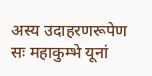अस्य उदाहरणरूपेण सः महाकुम्भे यूनां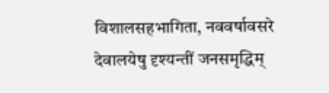विशालसहभागिता, नववर्षावसरे देवालयेषु दृश्यन्तीं जनसमृद्धिम्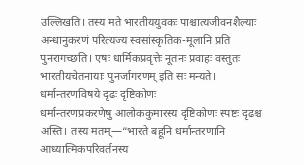उल्लिखति। तस्य मते भारतीययुवकः पाश्चात्यजीवनशैल्याः अन्धानुकरणं परित्यज्य स्वसांस्कृतिक-मूलानि प्रति पुनरागच्छति। एषः धार्मिकप्रवृत्तेः नूतनः प्रवाहः वस्तुतः भारतीयचेतनायाः पुनर्जागरणम् इति सः मन्यते।
धर्मान्तरणविषये दृढः दृष्टिकोणः
धर्मान्तरणप्रकरणेषु आलोककुमारस्य दृष्टिकोणः स्पष्टः दृढश्च अस्ति। तस्य मतम्—“भारते बहूनि धर्मान्तरणानि आध्यात्मिकपरिवर्तनस्य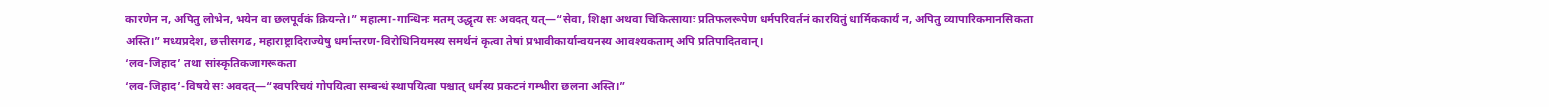कारणेन न, अपितु लोभेन, भयेन वा छलपूर्वकं क्रियन्ते।” महात्मा-गान्धिनः मतम् उद्धृत्य सः अवदत् यत्—“सेवा, शिक्षा अथवा चिकित्सायाः प्रतिफलरूपेण धर्मपरिवर्तनं कारयितुं धार्मिककार्यं न, अपितु व्यापारिकमानसिकता अस्ति।” मध्यप्रदेश, छत्तीसगढ, महाराष्ट्रादिराज्येषु धर्मान्तरण-विरोधिनियमस्य समर्थनं कृत्वा तेषां प्रभावीकार्यान्वयनस्य आवश्यकताम् अपि प्रतिपादितवान्।
‘लव-जिहाद’ तथा सांस्कृतिकजागरूकता
‘लव-जिहाद’-विषये सः अवदत्—“स्वपरिचयं गोपयित्वा सम्बन्धं स्थापयित्वा पश्चात् धर्मस्य प्रकटनं गम्भीरा छलना अस्ति।”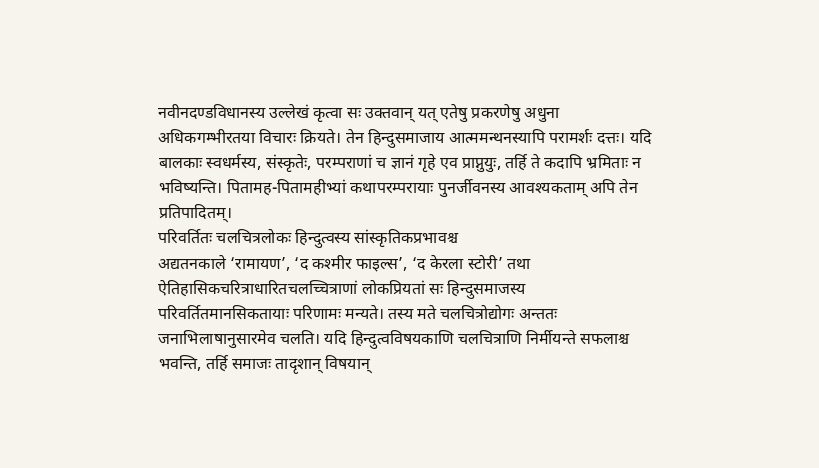नवीनदण्डविधानस्य उल्लेखं कृत्वा सः उक्तवान् यत् एतेषु प्रकरणेषु अधुना अधिकगम्भीरतया विचारः क्रियते। तेन हिन्दुसमाजाय आत्ममन्थनस्यापि परामर्शः दत्तः। यदि बालकाः स्वधर्मस्य, संस्कृतेः, परम्पराणां च ज्ञानं गृहे एव प्राप्नुयुः, तर्हि ते कदापि भ्रमिताः न भविष्यन्ति। पितामह-पितामहीभ्यां कथापरम्परायाः पुनर्जीवनस्य आवश्यकताम् अपि तेन प्रतिपादितम्।
परिवर्तितः चलचित्रलोकः हिन्दुत्वस्य सांस्कृतिकप्रभावश्च
अद्यतनकाले ‘रामायण’, ‘द कश्मीर फाइल्स’, ‘द केरला स्टोरी’ तथा ऐतिहासिकचरित्राधारितचलच्चित्राणां लोकप्रियतां सः हिन्दुसमाजस्य परिवर्तितमानसिकतायाः परिणामः मन्यते। तस्य मते चलचित्रोद्योगः अन्ततः जनाभिलाषानुसारमेव चलति। यदि हिन्दुत्वविषयकाणि चलचित्राणि निर्मीयन्ते सफलाश्च भवन्ति, तर्हि समाजः तादृशान् विषयान्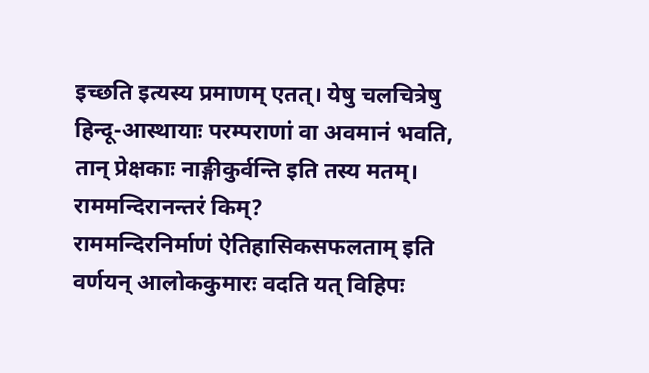इच्छति इत्यस्य प्रमाणम् एतत्। येषु चलचित्रेषु हिन्दू-आस्थायाः परम्पराणां वा अवमानं भवति, तान् प्रेक्षकाः नाङ्गीकुर्वन्ति इति तस्य मतम्।
राममन्दिरानन्तरं किम्?
राममन्दिरनिर्माणं ऐतिहासिकसफलताम् इति वर्णयन् आलोककुमारः वदति यत् विहिपः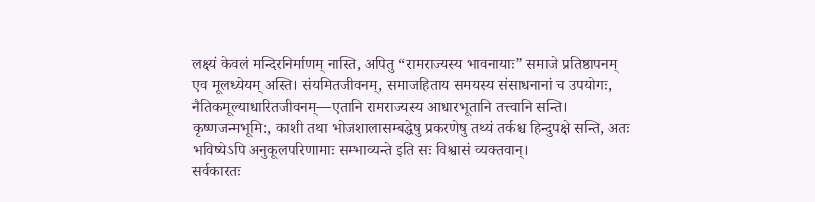लक्ष्यं केवलं मन्दिरनिर्माणम् नास्ति, अपितु “रामराज्यस्य भावनायाः” समाजे प्रतिष्ठापनम् एव मूलध्येयम् अस्ति। संयमितजीवनम्, समाजहिताय समयस्य संसाधनानां च उपयोगः, नैतिकमूल्याधारितजीवनम्—एतानि रामराज्यस्य आधारभूतानि तत्त्वानि सन्ति। कृष्णजन्मभूमि:, काशी तथा भोजशालासम्बद्धेषु प्रकरणेषु तथ्यं तर्कश्च हिन्दुपक्षे सन्ति, अतः भविष्येऽपि अनुकूलपरिणामाः सम्भाव्यन्ते इति सः विश्वासं व्यक्तवान्।
सर्वकारतः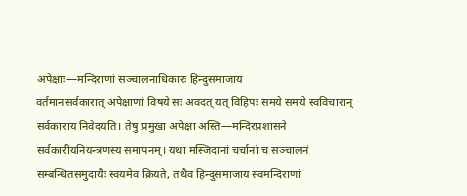अपेक्षाः—मन्दिराणां सञ्चालनाधिकारः हिन्दुसमाजाय
वर्तमानसर्वकारात् अपेक्षाणां विषये सः अवदत् यत् विहिपः समये समये स्वविचारान् सर्वकाराय निवेदयति। तेषु प्रमुखा अपेक्षा अस्ति—मन्दिरप्रशासने सर्वकारीयनियन्त्रणस्य समापनम्। यथा मस्जिदानां चर्चानां च सञ्चालनं सम्बन्धितसमुदायैः स्वयमेव क्रियते, तथैव हिन्दुसमाजाय स्वमन्दिराणां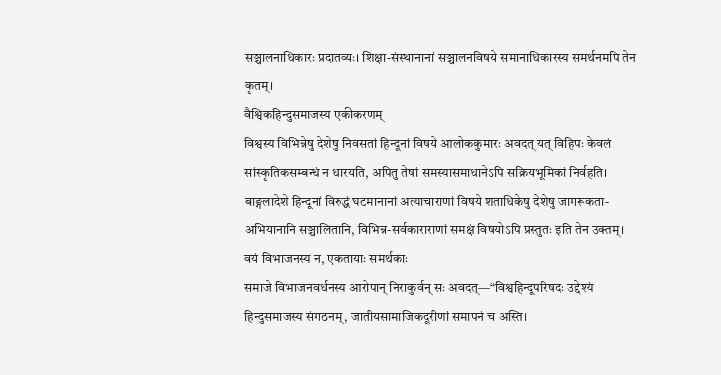सञ्चालनाधिकारः प्रदातव्यः। शिक्षा-संस्थानानां सञ्चालनविषये समानाधिकारस्य समर्थनमपि तेन कृतम्।
वैश्विकहिन्दुसमाजस्य एकीकरणम्
विश्वस्य विभिन्नेषु देशेषु निवसतां हिन्दूनां विषये आलोककुमारः अवदत् यत् विहिपः केवलं सांस्कृतिकसम्बन्धं न धारयति, अपितु तेषां समस्यासमाधानेऽपि सक्रियभूमिकां निर्वहति। बाङ्गलादेशे हिन्दूनां विरुद्धं घटमानानां अत्याचाराणां विषये शताधिकेषु देशेषु जागरूकता-अभियानानि सञ्चालितानि, विभिन्न-सर्वकाराराणां समक्षं विषयोऽपि प्रस्तुतः इति तेन उक्तम्।
वयं विभाजनस्य न, एकतायाः समर्थकाः
समाजे विभाजनवर्धनस्य आरोपान् निराकुर्वन् सः अवदत्—“विश्वहिन्दूपरिषदः उद्देश्यं हिन्दुसमाजस्य संगठनम्, जातीयसामाजिकदूरीणां समापनं च अस्ति।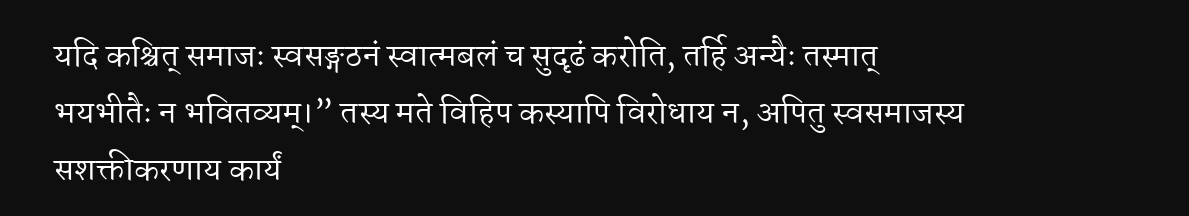यदि कश्चित् समाजः स्वसङ्गठनं स्वात्मबलं च सुदृढं करोति, तर्हि अन्यैः तस्मात् भयभीतैः न भवितव्यम्।” तस्य मते विहिप कस्यापि विरोधाय न, अपितु स्वसमाजस्य सशक्तीकरणाय कार्यं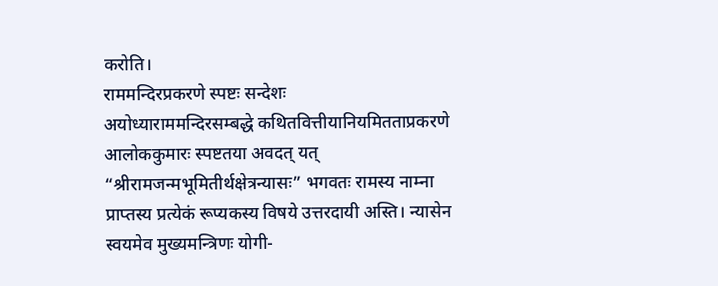करोति।
राममन्दिरप्रकरणे स्पष्टः सन्देशः
अयोध्याराममन्दिरसम्बद्धे कथितवित्तीयानियमितताप्रकरणे आलोककुमारः स्पष्टतया अवदत् यत् “श्रीरामजन्मभूमितीर्थक्षेत्रन्यासः” भगवतः रामस्य नाम्ना प्राप्तस्य प्रत्येकं रूप्यकस्य विषये उत्तरदायी अस्ति। न्यासेन स्वयमेव मुख्यमन्त्रिणः योगी-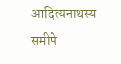आदित्यनाथस्य समीपे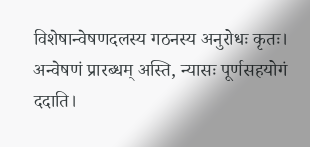विशेषान्वेषणदलस्य गठनस्य अनुरोधः कृतः। अन्वेषणं प्रारब्धम् अस्ति, न्यासः पूर्णसहयोगं ददाति।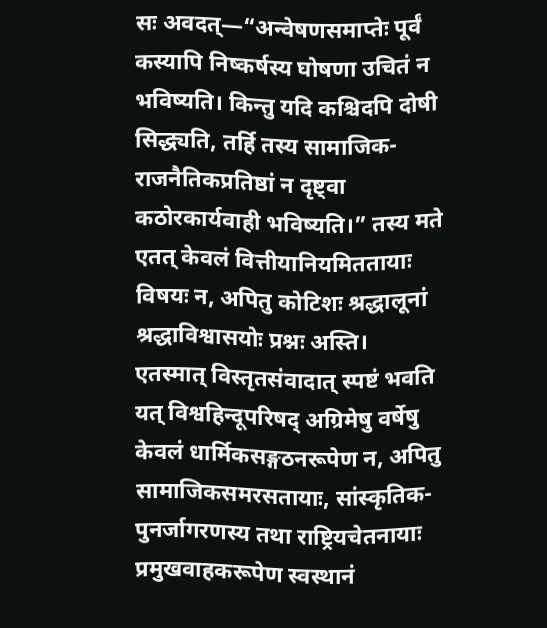सः अवदत्—“अन्वेषणसमाप्तेः पूर्वं कस्यापि निष्कर्षस्य घोषणा उचितं न भविष्यति। किन्तु यदि कश्चिदपि दोषी सिद्ध्यति, तर्हि तस्य सामाजिक-राजनैतिकप्रतिष्ठां न दृष्ट्वा कठोरकार्यवाही भविष्यति।” तस्य मते एतत् केवलं वित्तीयानियमिततायाः विषयः न, अपितु कोटिशः श्रद्धालूनां श्रद्धाविश्वासयोः प्रश्नः अस्ति।
एतस्मात् विस्तृतसंवादात् स्पष्टं भवति यत् विश्वहिन्दूपरिषद् अग्रिमेषु वर्षेषु केवलं धार्मिकसङ्गठनरूपेण न, अपितु सामाजिकसमरसतायाः, सांस्कृतिक-पुनर्जागरणस्य तथा राष्ट्रियचेतनायाः प्रमुखवाहकरूपेण स्वस्थानं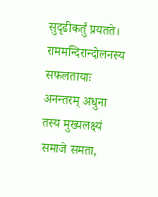सुदृढीकर्तुं प्रयतते। राममन्दिरान्दोलनस्य सफलतायाः अनन्तरम् अधुना तस्य मुख्यलक्ष्यं समाजे समता,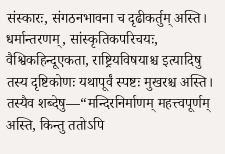संस्कारः, संगठनभावना च दृढीकर्तुम् अस्ति। धर्मान्तरणम्, सांस्कृतिकपरिचयः, वैश्विकहिन्दूएकता, राष्ट्रियविषयाश्च इत्यादिषु तस्य दृष्टिकोणः यथापूर्वं स्पष्टः मुखरश्च अस्ति। तस्यैव शब्देषु—“मन्दिरनिर्माणम् महत्त्वपूर्णम् अस्ति, किन्तु ततोऽपि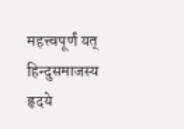महत्त्वपूर्णं यत् हिन्दुसमाजस्य हृदये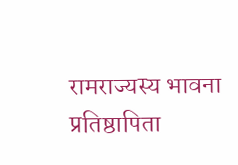रामराज्यस्य भावना प्रतिष्ठापिता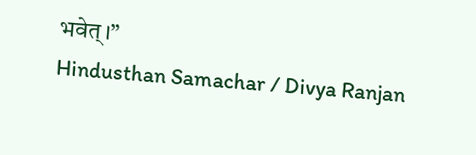भवेत्।”
Hindusthan Samachar / Divya Ranjan